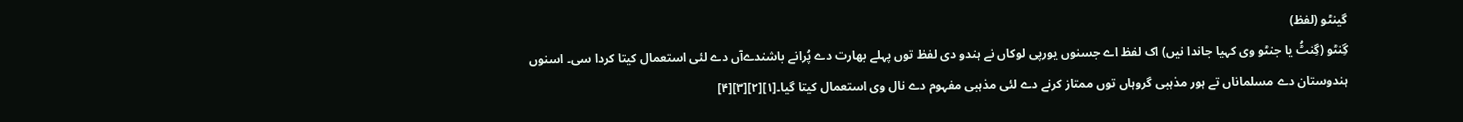گینٹو (لفظ)
گِنٹو (گِنٹُ یا جنٹو وی کہیا جاندا نيں) اک لفظ اے جسنوں یورپی لوکاں نے ہندو دی لفظ توں پہلے بھارت دے پُرانے باشندےآں دے لئی استعمال کيتا کردا سی۔ اسنوں ہندوستان دے مسلماناں تے ہور مذہبی گروہاں توں ممتاز کرنے دے لئی مذہبی مفہوم دے نال وی استعمال کيتا گیا۔[۱][۲][۳][۴]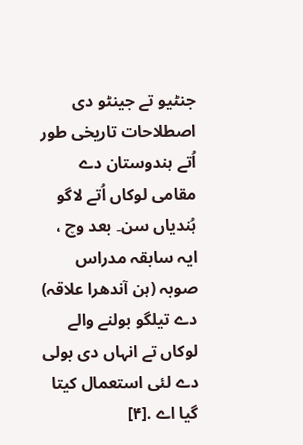جنٹیو تے جینٹو دی اصطلاحات تاریخی طور اُتے ہندوستان دے مقامی لوکاں اُتے لاگو ہُندیاں سن۔ بعد وچ ، ایہ سابقہ مدراس صوبہ (ہن آندھرا علاقہ) دے تیلگو بولنے والے لوکاں تے انہاں دی بولی دے لئی استعمال کيتا گیا اے .[۴]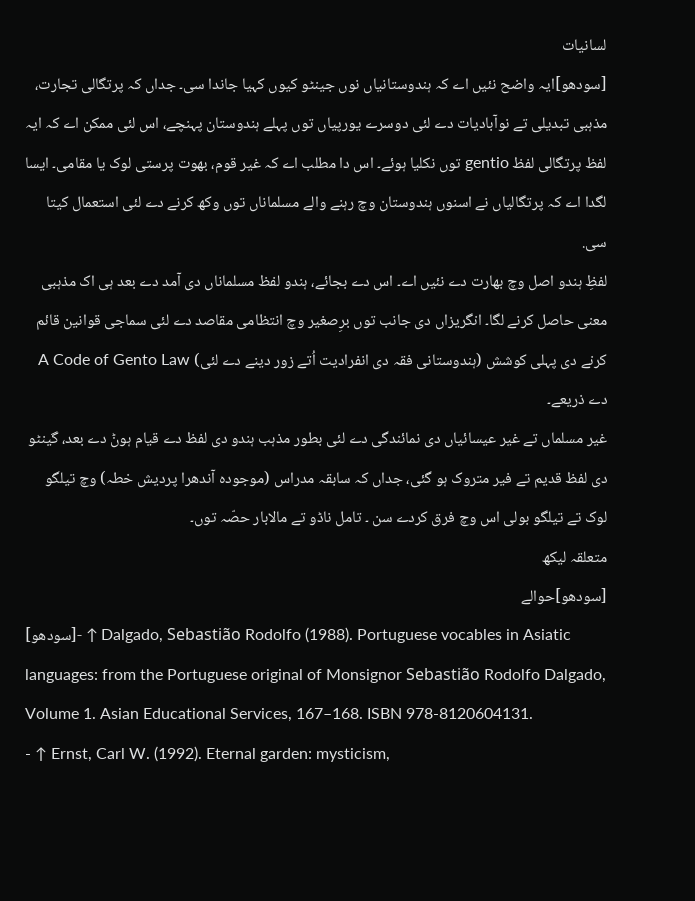لسانیات
[سودھو]ایہ واضح نئيں اے کہ ہندوستانیاں نوں جینٹو کیوں کہیا جاندا سی۔ جداں کہ پرتگالی تجارت، مذہبی تبدیلی تے نوآبادیات دے لئی دوسرے یورپیاں توں پہلے ہندوستان پہنچے، اس لئی ممکن اے کہ ایہ لفظ پرتگالی لفظ gentio توں نکلیا ہوئے۔ اس دا مطلب اے کہ غیر قوم، بھوت پرستی لوک یا مقامی۔ ایسا لگدا اے کہ پرتگالیاں نے اسنوں ہندوستان وچ رہنے والے مسلماناں توں وکھ کرنے دے لئی استعمال کيتا سی.
لفظِ ہندو اصل وچ بھارت دے نئيں اے۔ اس دے بجائے، ہندو لفظ مسلماناں دی آمد دے بعد ہی اک مذہبی معنی حاصل کرنے لگا۔ انگریزاں دی جانب توں برِصغیر وچ انتظامی مقاصد دے لئی سماجی قوانین قائم کرنے دی پہلی کوشش (ہندوستانی فقہ دی انفرادیت اُتے زور دینے دے لئی) A Code of Gento Law دے ذریعے۔
غیر مسلماں تے غیر عیسائیاں دی نمائندگی دے لئی بطور مذہب ہندو دی لفظ دے قیام ہوݨ دے بعد، گینٹو دی لفظ قدیم تے فیر متروک ہو گئی، جداں کہ سابقہ مدراس (موجودہ آندھرا پردیش خطہ) وچ تیلگو لوک تے تیلگو بولی اس وچ فرق کردے سن ۔ تامل ناڈو تے مالابار حصّہ توں۔
متعلقہ لیکھ
[سودھو]حوالے
[سودھو]- ↑ Dalgado, Sebastião Rodolfo (1988). Portuguese vocables in Asiatic languages: from the Portuguese original of Monsignor Sebastião Rodolfo Dalgado, Volume 1. Asian Educational Services, 167–168. ISBN 978-8120604131.
- ↑ Ernst, Carl W. (1992). Eternal garden: mysticism,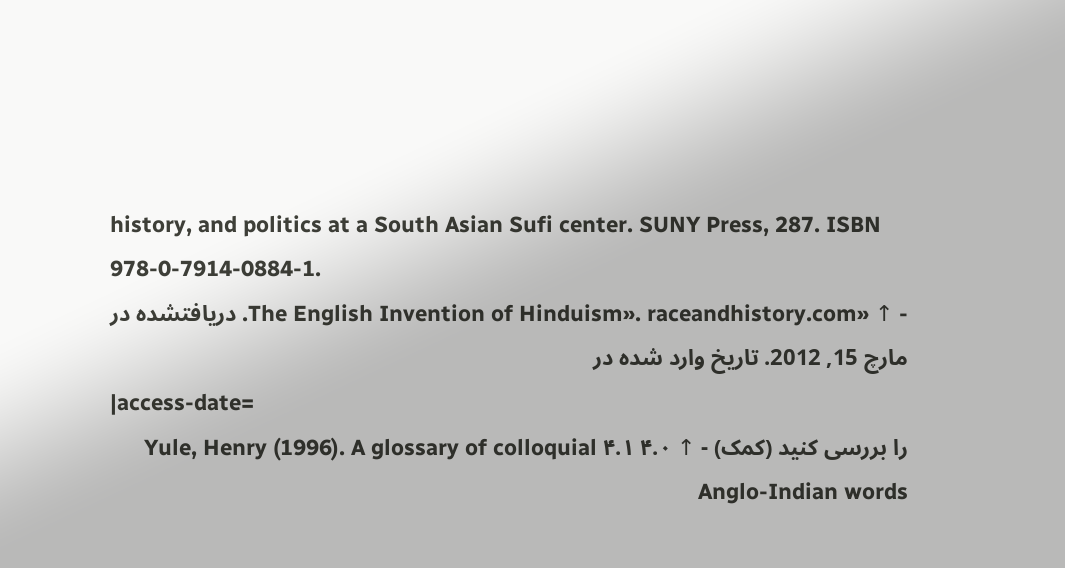history, and politics at a South Asian Sufi center. SUNY Press, 287. ISBN 978-0-7914-0884-1.
- ↑ «The English Invention of Hinduism». raceandhistory.com. دریافتشده در مارچ 15, 2012. تاریخ وارد شده در
|access-date=
را بررسی کنید (کمک) - ↑ ۴.۰ ۴.۱ Yule, Henry (1996). A glossary of colloquial Anglo-Indian words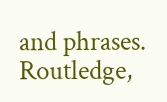and phrases. Routledge,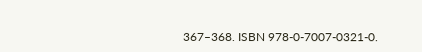367–368. ISBN 978-0-7007-0321-0.